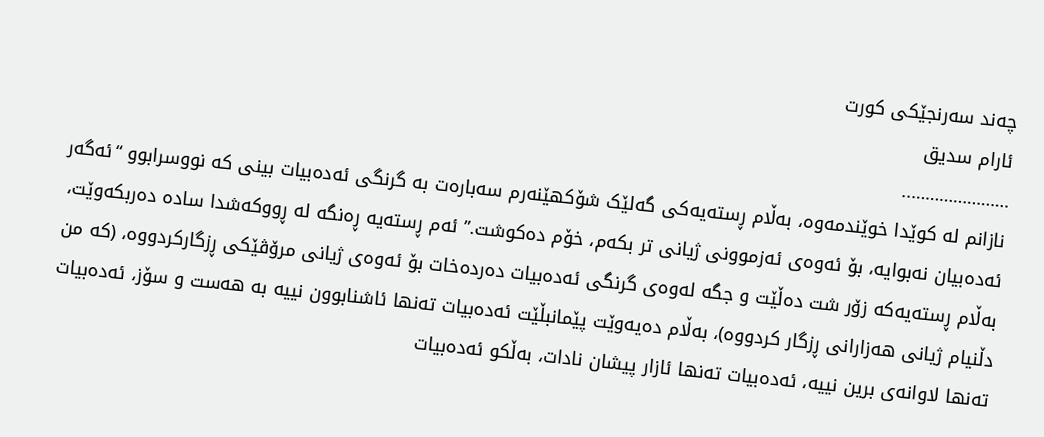چەند سەرنجێکی کورت
ئارام سدیق
…………………..
نازانم لە کوێدا خوێندمەوە، بەڵام ڕستەیەکی گەلێک شۆکهێنەرم سەبارەت بە گرنگی ئەدەبیات بینی کە نووسرابوو “ئەگەر ئەدەبیان نەبوایە، بۆ ئەوەی ئەزموونی ژیانی تر بکەم، خۆم دەکوشت.” ئەم ڕستەیە ڕەنگە لە ڕووکەشدا سادە دەربکەوێت، بەڵام ڕستەیەکە زۆر شت دەڵێت و جگە لەوەی گرنگی ئەدەبیات دەردەخات بۆ ئەوەی ژیانی مرۆڤێکی ڕزگارکردووە، (کە من دڵنیام ژیانی هەزارانی ڕزگار کردووە)، بەڵام دەیەوێت پێمانبڵێت ئەدەبیات تەنها ئاشنابوون نییە بە هەست و سۆز، ئەدەبیات تەنها لاوانەی برین نییە، ئەدەبیات تەنها ئازار پیشان نادات، بەڵکو ئەدەبیات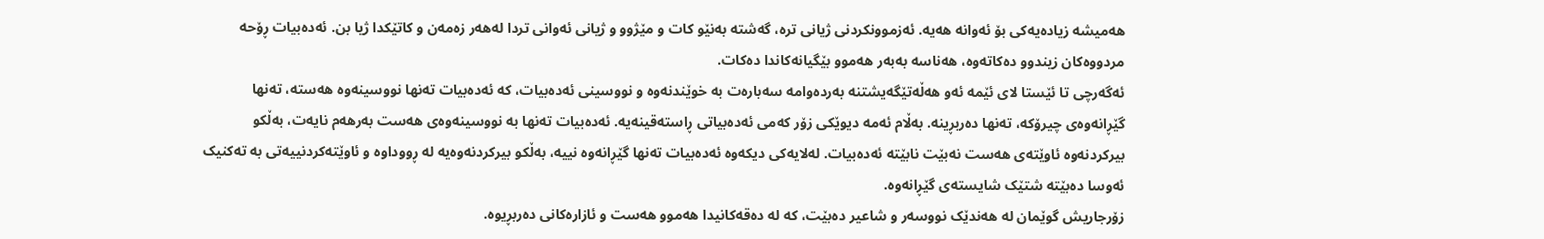هەمیشە زیادەیەکی بۆ ئەوانە هەیە. ئەزموونکردنی ژیانی ترە، گەشتە بەنێو کات و مێژوو و ژیانی ئەوانی تردا لەهەر زەمەن و کاتێکدا ژیا بن. ئەدەبیات ڕۆحە مردووەکان زیندوو دەکاتەوە، هەناسە بەبەر هەموو بێگیانەکاندا دەکات.
ئەگەرچی تا ئێستا لای ئێمە ئەو هەڵەتێگەیشتنە بەردەوامە سەبارەت بە خوێندنەوە و نووسینی ئەدەبیات، کە ئەدەبیات تەنها نووسینەوە هەستە، تەنها گێڕانەوەی چیرۆکە، تەنها دەربڕینە. بەڵام ئەمە دیوێکی زۆر کەمی ئەدەبیاتی ڕاستەقینەیە. ئەدەبیات تەنها بە نووسینەوەی هەست بەرهەم نایەت، بەڵکو بیرکردنەوە ئاوێتەی هەست نەبێت نابێتە ئەدەبیات. لەلایەکی دیکەوە ئەدەبیات تەنها گێڕانەوە نییە، بەڵکو بیرکردنەوەیە لە ڕووداوە و ئاوێتەکردنییەتی بە تەکنیک ئەوسا دەبێتە شتێک شایستەی گێڕانەوە.
زۆرجاریش گوێمان لە هەندێک نووسەر و شاعیر دەبێت، کە لە دەقەکانیدا هەموو هەست و ئازارەکانی دەربڕیوە.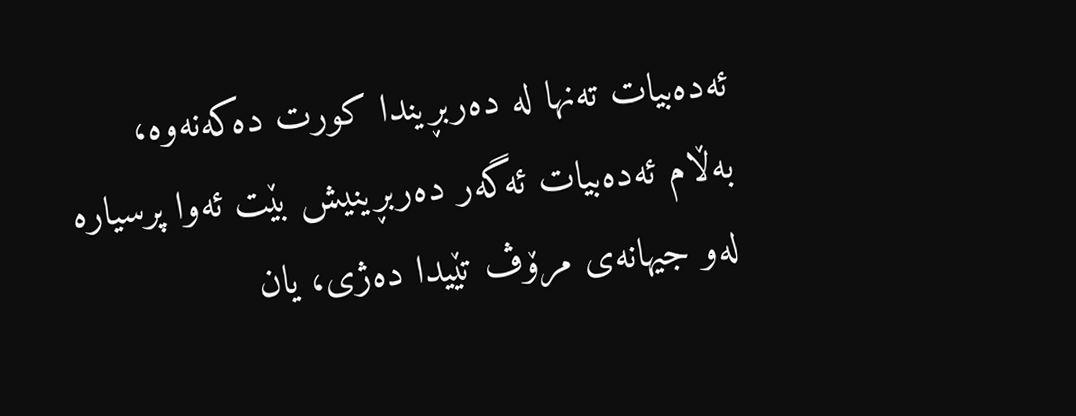ئەدەبیات تەنها لە دەربڕیندا کورت دەکەنەوە، بەڵام ئەدەبیات ئەگەر دەربڕینیش بێت ئەوا پرسیارە لەو جیهانەی مرۆڤ تێیدا دەژی، یان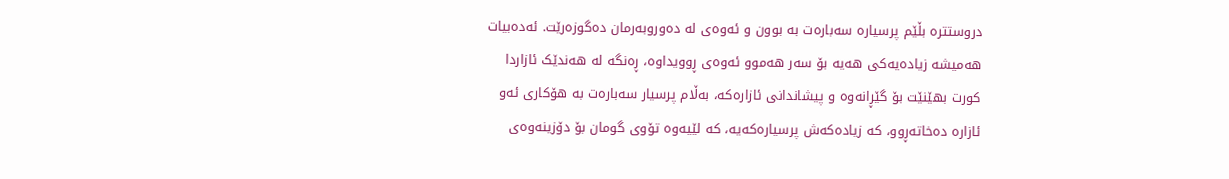دروستترە بڵێم پرسیارە سەبارەت بە بوون و ئەوەی لە دەوروبەرمان دەگوزەرێت. ئەدەبیات هەمیشە زیادەیەکی هەیە بۆ سەر هەموو ئەوەی ڕوویداوە، ڕەنگە لە هەندێک ئازاردا کورت بهێنێت بۆ گێڕانەوە و پیشاندانی ئازارەکە، بەڵام پرسیار سەبارەت بە هۆکاری ئەو ئازارە دەخاتەڕوو، کە زیادەکەش پرسیارەکەیە، کە لێیەوە تۆوی گومان بۆ دۆزینەوەی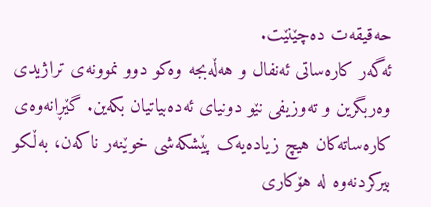حەقیقەت دەچێنێت.
ئەگەر کارەساتی ئەنفال و هەڵەبجە وەکو دوو نموونەی تراژیدی وەربگرین و تەوزیفی نێو دونیای ئەدەبیاتیان بکەین. گێڕانەوەی کارەساتەکان هیچ زیادەیەک پێشکەشی خوێنەر ناکەن، بەڵکو بیرکردنەوە لە هۆکاری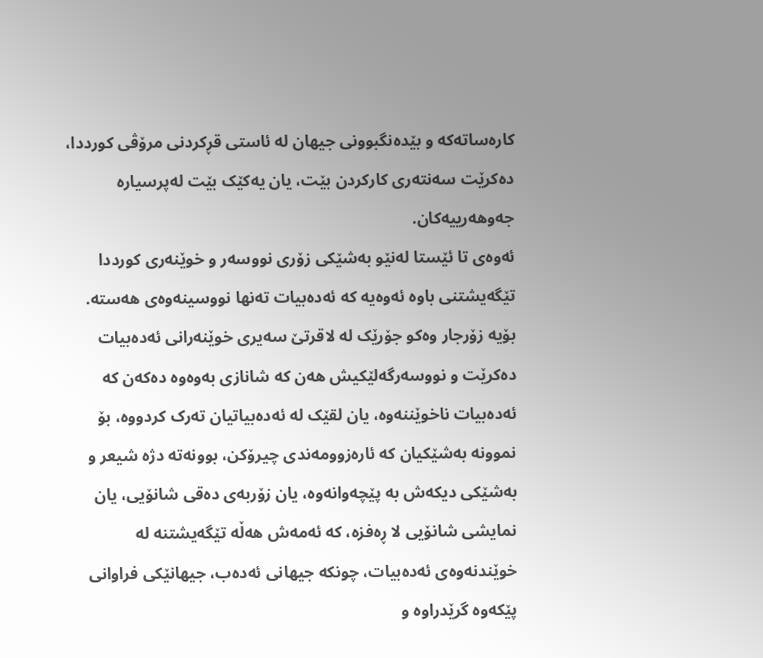کارەساتەکە و بێدەنگبوونی جیهان لە ئاستی قڕکردنی مرۆڤی کورددا، دەکرێت سەنتەری کارکردن بێت، یان یەکێک بێت لەپرسیارە جەوهەرییەکان.
ئەوەی تا ئێستا لەنێو بەشێکی زۆری نووسەر و خوێنەری کورددا تێگەیشتنی باوە ئەوەیە کە ئەدەبیات تەنها نووسینەوەی هەستە. بۆیە زۆرجار وەکو جۆرێک لە لاقرتێ سەیری خوێنەرانی ئەدەبیات دەکرێت و نووسەرگەلێکیش هەن کە شانازی بەوەوە دەکەن کە ئەدەبیات ناخوێننەوە، یان لقێک لە ئەدەبیاتیان تەرک کردووە، بۆ نموونە بەشێکیان کە ئارەزوومەندی چیرۆکن، بوونەتە دژە شیعر و بەشێکی دیکەش بە پێچەوانەوە، یان زۆربەی دەقی شانۆیی، یان نمایشی شانۆیی لا ڕەفزە، کە ئەمەش هەڵە تێگەیشتنە لە خوێندنەوەی ئەدەبیات، چونکە جیهانی ئەدەب، جیهانێکی فراوانی پێکەوە گرێدراوە و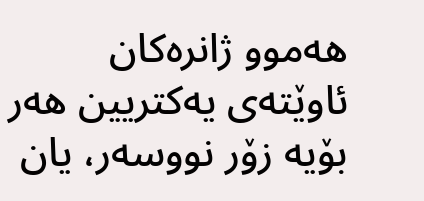هەموو ژانرەکان ئاوێتەی یەکتریین هەر بۆیە زۆر نووسەر، یان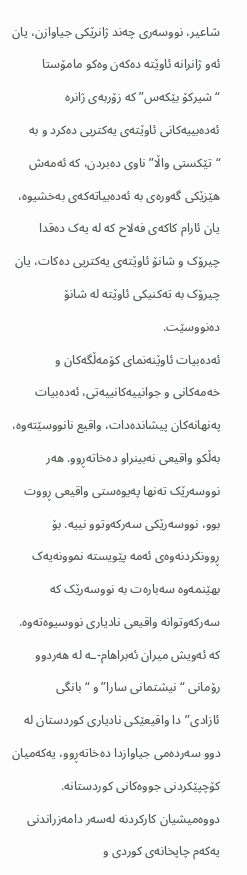شاعیر، نووسەری چەند ژانرێکی جیاوازن، یان ئەو ژانرانە ئاوێتە دەکەن وەکو مامۆستا “شیرکۆ بێکەس” کە زۆربەی ژانرە ئەدەبییەکانی ئاوێتەی یەکتریی دەکرد و بە “تێکستی واڵا” ناوی دەبردن، کە ئەمەش هێزێکی گەورەی بە ئەدەبیاتەکەی بەخشیوە، یان ئارام کاکەی فەلاح کە لە یەک دەقدا چیرۆک و شانۆ ئاوێتەی یەکتریی دەکات، یان چیرۆک بە تەکنیکی ئاوێتە لە شانۆ دەنووسێت.
ئەدەبیات ئاوێنەنمای کۆمەڵگەکان و خەمەکانی و جوانییەکانییەتی، ئەدەبیات پەنهانەکان پیشاندەدات، واقیع نانووسێتەوە، بەڵکو واقیعی نەبینراو دەخاتەڕوو. هەر نووسەرێک تەنها پەیوەستی واقیعی ڕووت بوو، نووسەرێکی سەرکەوتوو نییە. بۆ ڕوونکردنەوەی ئەمە پێویستە نموونەیەک بهێنمەوە سەبارەت بە نووسەرێک کە سەرکەوتوانە واقیعی نادیاری نووسیوەتەوە. کە ئەویش میران ئەبراهام-ـە لە هەردوو رۆمانی “نیشتمانی سارا” و “بانگی ئازادی”دا واقیعێکی نادیاری کوردستان لە دوو سەردەمی جیاوازدا دەخاتەڕوو، یەکەمیان کۆچپێکردنی جووەکانی کوردستانە. دووەمیشیان کارکردنە لەسەر دامەزراندنی یەکەم چاپخانەی کوردی و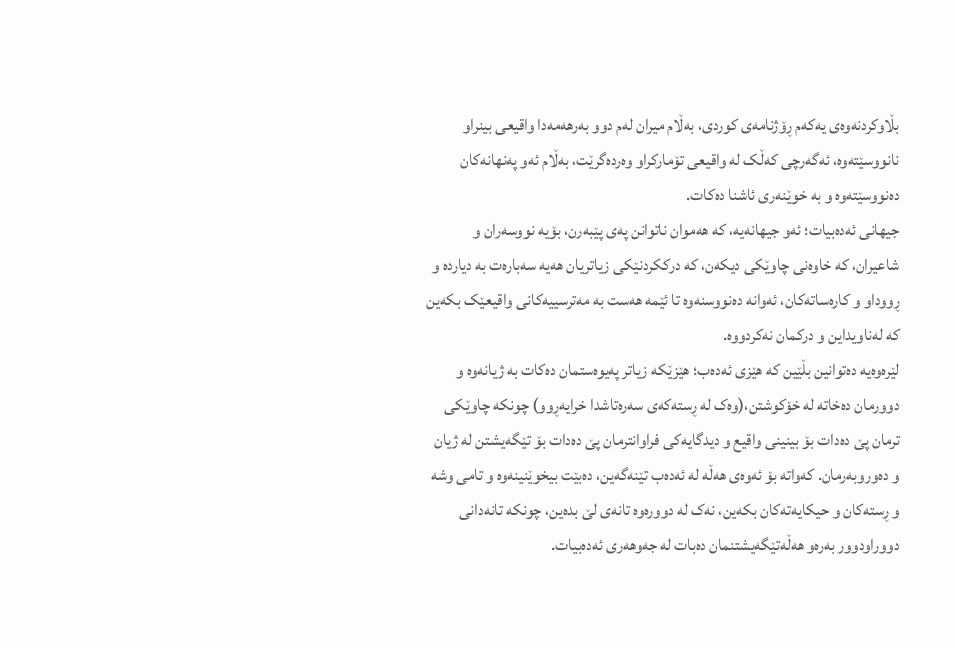بڵاوکردنەوەی یەکەم ڕۆژنامەی کوردی، بەڵام میران لەم دوو بەرهەمەدا واقیعی بینراو نانووسێتەوە، ئەگەرچی کەڵک لە واقیعی تۆمارکراو وەردەگرێت، بەڵام ئەو پەنهانەکان دەنووسێتەوە و بە خوێنەری ئاشنا دەکات.
جیهانی ئەدەبیات؛ ئەو جیهانەیە، کە هەموان ناتوانن پەی پێبەرن، بۆیە نووسەران و شاعیران، کە خاوەنی چاوێکی دیکەن، کە درککردنێکی زیاتریان هەیە سەبارەت بە دیاردە و ڕووداو و کارەساتەکان، ئەوانە دەنووسنەوە تا ئێمە هەست بە مەترسییەکانی واقیعێک بکەین کە لەناویداین و درکمان نەکردووە.
لێرەوەیە دەتوانین بڵێین کە هێزی ئەدەب؛ هێزێکە زیاتر پەیوەستمان دەکات بە ژیانەوە و دوورمان دەخاتە لە خۆکوشتن،(وەک لە ڕستەکەی سەرەتاشدا خرایەڕوو) چونکە چاوێکی ترمان پێ دەدات بۆ بینینی واقیع و دیدگایەکی فراوانترمان پێ دەدات بۆ تێگەیشتن لە ژیان و دەوروبەرمان. کەواتە بۆ ئەوەی هەڵە لە ئەدەب تێنەگەین، دەبێت بیخوێنینەوە و تامی وشە و ڕستەکان و حیکایەتەکان بکەین، نەک لە دوورەوە تانەی لێ بدەین، چونکە تانەدانی دووراودوور بەرەو هەڵەتێگەیشتنمان دەبات لە جەوهەری ئەدەبیات.